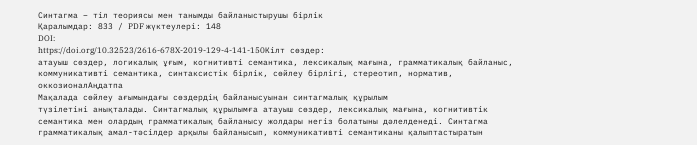Синтагма – тіл теориясы мен танымды байланыстырушы бірлік
Қаралымдар: 833 / PDF жүктеулері: 148
DOI:
https://doi.org/10.32523/2616-678X-2019-129-4-141-150Кілт сөздер:
атауыш сөздер, логикалық ұғым, когнитивті семантика, лексикалық мағына, грамматикалық байланыс, коммуникативті семантика, синтаксистік бірлік, сөйлеу бірлігі, стереотип, норматив, оккозионалАңдатпа
Мақалада сөйлеу ағымындағы сөздердің байланысуынан синтагмалық құрылым
түзілетіні анықталады. Синтагмалық құрылымға атауыш сөздер, лексикалық мағына, когнитивтік
семантика мен олардың грамматикалық байланысу жолдары негіз болатыны дәлелденеді. Синтагма
грамматикалық амал-тәсілдер арқылы байланысып, коммуникативті семантиканы қалыптастыратын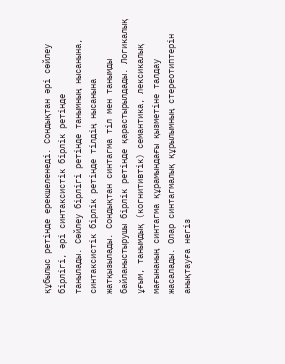құбылыс ретінде ерекшеленеді. Сондықтан әрі сөйлеу бірлігі, әрі синтаксистік бірлік ретінде
танылады. Сөйлеу бірлігі ретінде танымның нысанына, синтаксистік бірлік ретінде тілдің нысанына жатқызылады. Сондықтан синтагма тіл мен танымды байланыстырушы бірлік ретінде қарастырылдады. Логикалық ұғым, танымдық (когнитивтік) семантика, лексикалық мағынаның синтагма құрамындағы қызметіне талдау жасалады. Олар синтагмалық құрылымның стереотиптерін
анықтауға негіз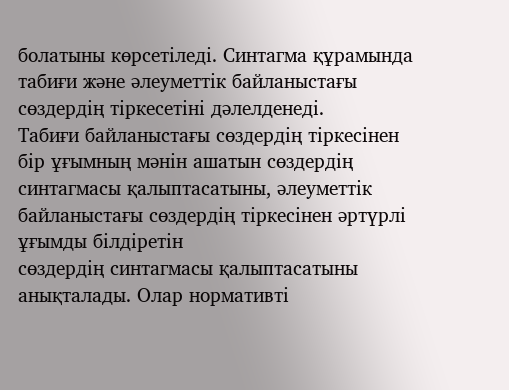болатыны көрсетіледі. Синтагма құрамында табиғи және әлеуметтік байланыстағы
сөздердің тіркесетіні дәлелденеді.
Табиғи байланыстағы сөздердің тіркесінен бір ұғымның мәнін ашатын сөздердің синтагмасы қалыптасатыны, әлеуметтік байланыстағы сөздердің тіркесінен әртүрлі ұғымды білдіретін
сөздердің синтагмасы қалыптасатыны анықталады. Олар нормативті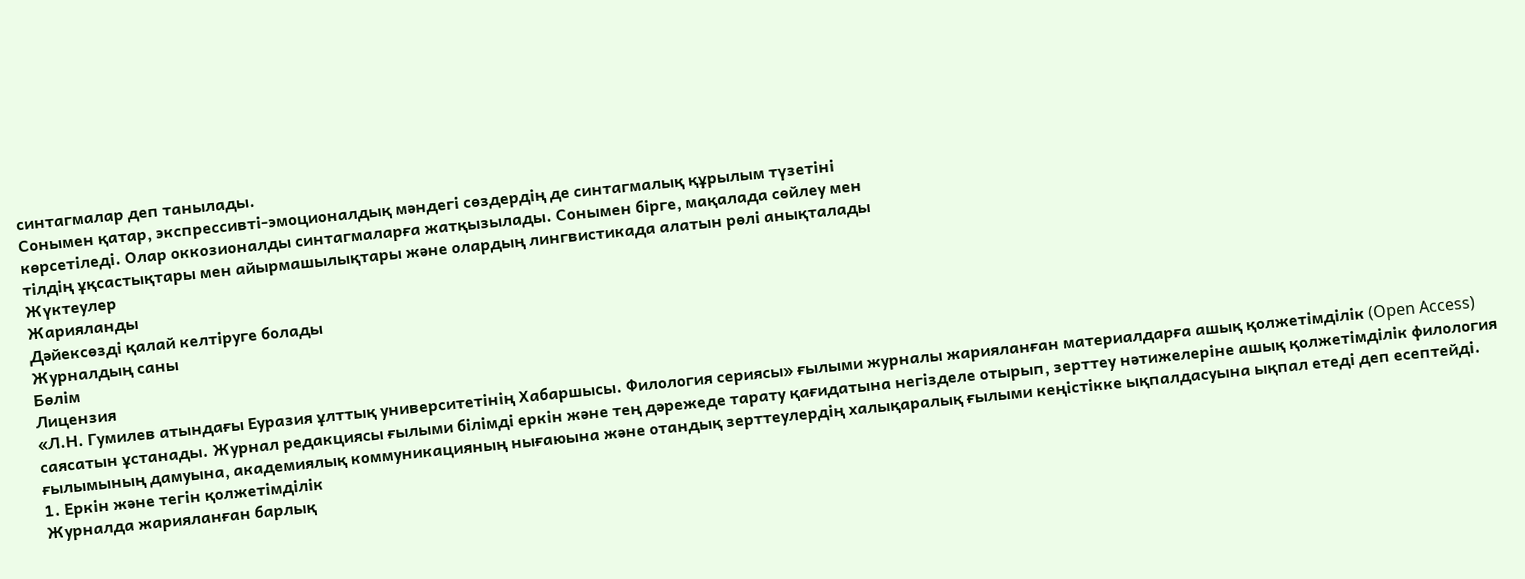синтагмалар деп танылады.
Сонымен қатар, экспрессивті-эмоционалдық мәндегі сөздердің де синтагмалық құрылым түзетіні
көрсетіледі. Олар оккозионалды синтагмаларға жатқызылады. Сонымен бірге, мақалада сөйлеу мен
тілдің ұқсастықтары мен айырмашылықтары және олардың лингвистикада алатын рөлі анықталады
Жүктеулер
Жарияланды
Дәйексөзді қалай келтіруге болады
Журналдың саны
Бөлім
Лицензия
«Л.Н. Гумилев атындағы Еуразия ұлттық университетінің Хабаршысы. Филология сериясы» ғылыми журналы жарияланған материалдарға ашық қолжетімділік (Open Access) саясатын ұстанады. Журнал редакциясы ғылыми білімді еркін және тең дәрежеде тарату қағидатына негізделе отырып, зерттеу нәтижелеріне ашық қолжетімділік филология ғылымының дамуына, академиялық коммуникацияның нығаюына және отандық зерттеулердің халықаралық ғылыми кеңістікке ықпалдасуына ықпал етеді деп есептейді.
1. Еркін және тегін қолжетімділік
Журналда жарияланған барлық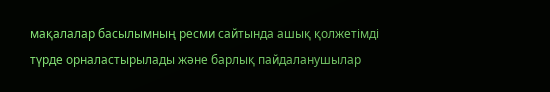мақалалар басылымның ресми сайтында ашық қолжетімді түрде орналастырылады және барлық пайдаланушылар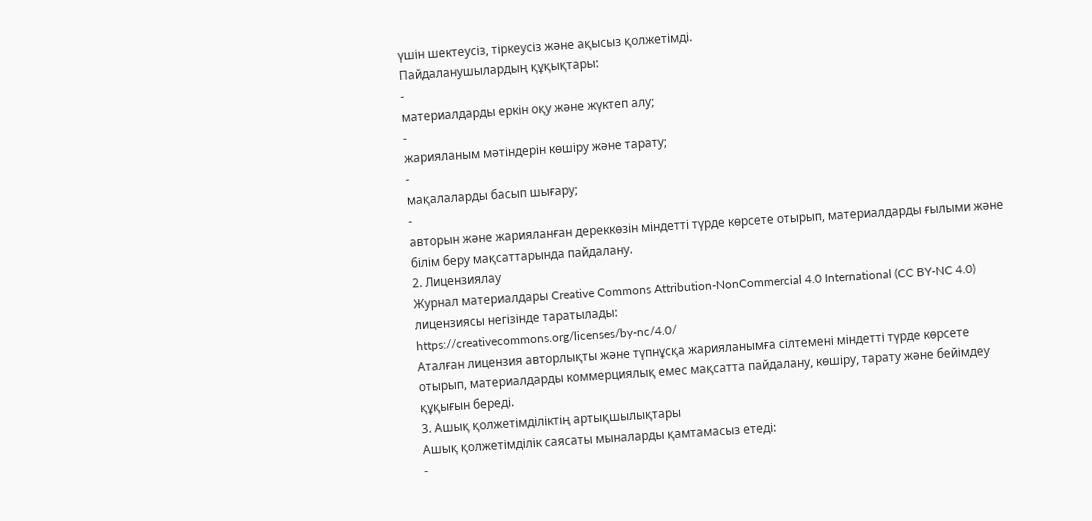үшін шектеусіз, тіркеусіз және ақысыз қолжетімді.
Пайдаланушылардың құқықтары:
-
материалдарды еркін оқу және жүктеп алу;
-
жарияланым мәтіндерін көшіру және тарату;
-
мақалаларды басып шығару;
-
авторын және жарияланған дереккөзін міндетті түрде көрсете отырып, материалдарды ғылыми және білім беру мақсаттарында пайдалану.
2. Лицензиялау
Журнал материалдары Creative Commons Attribution-NonCommercial 4.0 International (CC BY-NC 4.0) лицензиясы негізінде таратылады:
https://creativecommons.org/licenses/by-nc/4.0/
Аталған лицензия авторлықты және түпнұсқа жарияланымға сілтемені міндетті түрде көрсете отырып, материалдарды коммерциялық емес мақсатта пайдалану, көшіру, тарату және бейімдеу құқығын береді.
3. Ашық қолжетімділіктің артықшылықтары
Ашық қолжетімділік саясаты мыналарды қамтамасыз етеді:
-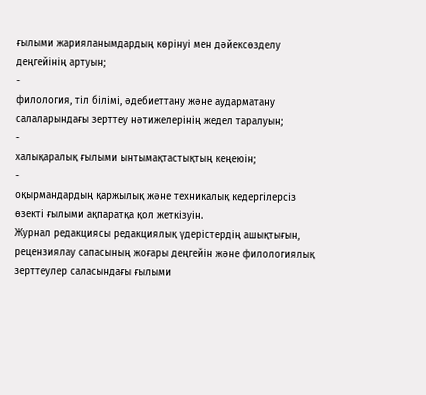ғылыми жарияланымдардың көрінуі мен дәйексөзделу деңгейінің артуын;
-
филология, тіл білімі, әдебиеттану және аударматану салаларындағы зерттеу нәтижелерінің жедел таралуын;
-
халықаралық ғылыми ынтымақтастықтың кеңеюін;
-
оқырмандардың қаржылық және техникалық кедергілерсіз өзекті ғылыми ақпаратқа қол жеткізуін.
Журнал редакциясы редакциялық үдерістердің ашықтығын, рецензиялау сапасының жоғары деңгейін және филологиялық зерттеулер саласындағы ғылыми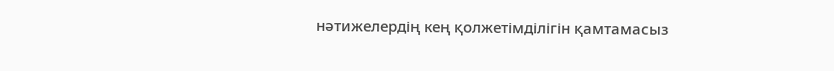нәтижелердің кең қолжетімділігін қамтамасыз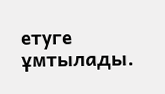етуге ұмтылады.